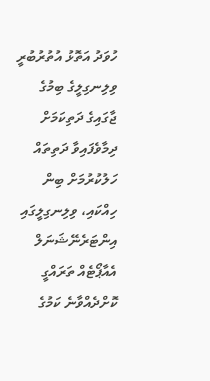ހުވަދު އަތޮޅު އުތުރުބުރީ ވިލިނގިލީގެ ބިމުގެ ޖާގައިގެ ދަތިކަމަށް ދިމާވެފައިވާ ދަތިތައް ހަލުކުރުމަށް ބިން ހިއްކައި، ވިލިނގިލީގައި އިންޓަރެނޭޝަނަލް އެއާޕޯޓެއް ތަރައްގީ ކޮށްދެއްވާނެ ކަމުގެ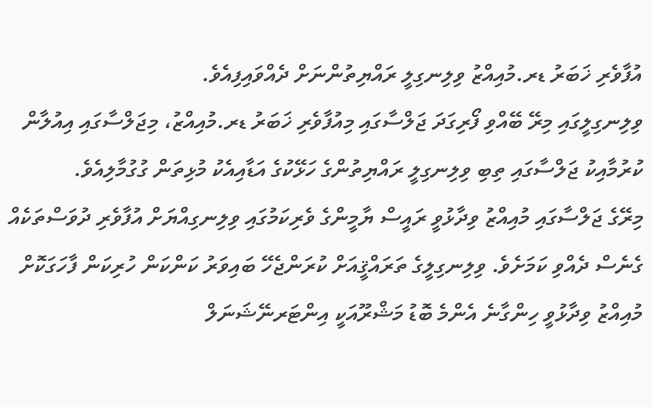އުފާވެރި ޚަބަރު ޑރ.މުއިއްޒު ވިލިނގިލީ ރައްޔިތުންނަށް ދެއްވައިފިއެވެ.
ވިލިނގިލީގައި މިރޭ ބޭއްވި ފޯރިގަދަ ޖަލްސާގައި މިއުފާވެރި ޚަބަރު ޑރ.މުއިއްޒު، މިޖަލްސާގައި އިއުލާން ކުރުމާއިކު ޖަލްސާގައި ތިބި ވިލިނގިލީ ރައްޔިތުންގެ ހަޅޭކުގެ އަޑާއިއެކު މުޅިތަން ގުގުމާލިއެވެ.
މިރޭގެ ޖަލްސާގައި މުއިއްޒު ވިދާޅުވީ ރައީސް ޔާމީންގެ ވެރިކަމުގައި ވިލިނގިއްޔަށް އުފާވެރި ދުވަސްތަކެއް ގެނެސް ދެއްވި ކަމަށެވެ. ވިލިނގިލީގެ ތަރައްޤީއަށް ކުރަންޖެހޭ ބައިވަރު ކަންކަން ހުރިކަން ފާހަގަކޮށް މުއިއްޒު ވިދާޅުވީ ހިންގާނެ އެންމެ ބޮޑު މަޝްރޫއަކީ އިންޓަރނޭޝަނަލް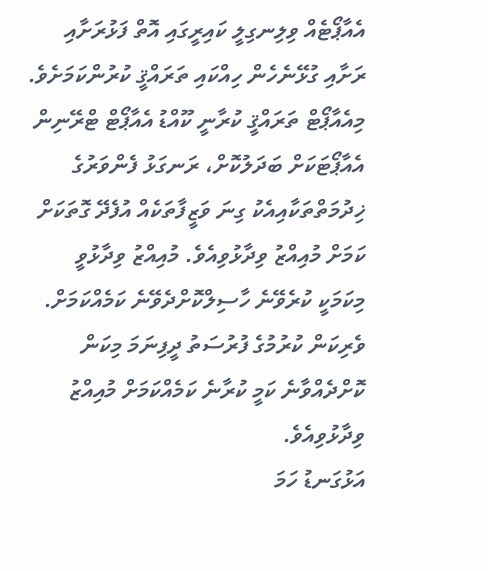އެއާޕޯޓެއް ވިލިނގިލީ ކައިރީގައި އޮތް ފަޅުރަށާއި ރަށާއި ގުޅޭނެހެން ހިއްކައި ތަރައްޤީ ކުރުންކަމަށެވެ.
މިއެއާޕޯޓް ތަރައްޤީ ކުރާނީ ކޫއްޑު އެއާޕޯޓް ޓްރޭނިން އެއާޕޯޓަކަށް ބަދަލުކޮށް، ރަނގަޅު ފެންވަރުގެ ޚިދުމަތްތަކާއިއެކު ގިނަ ވަޒީފާތަކެއް އުފެދޭ ގޮތަކަށް ކަމަށް މުއިއްޒު ވިދާޅުވިއެވެ. މުއިއްޒު ވިދާޅުވީ މިކަމަކީ ކުރެވޭނެ ހާސިލްކޮށްދެވޭނެ ކަމެއްކަމަށް. ވެރިކަން ކުރުމުގެ ފުރުސަތު ދީފިނަމަ މިކަން ކޮށްދެއްވާނެ ކަމީ ކުރާނެ ކަމެއްކަމަށް މުއިއްޒު ވިދާޅުވިއެވެ.
އަޅުގަނޑު ހަމަ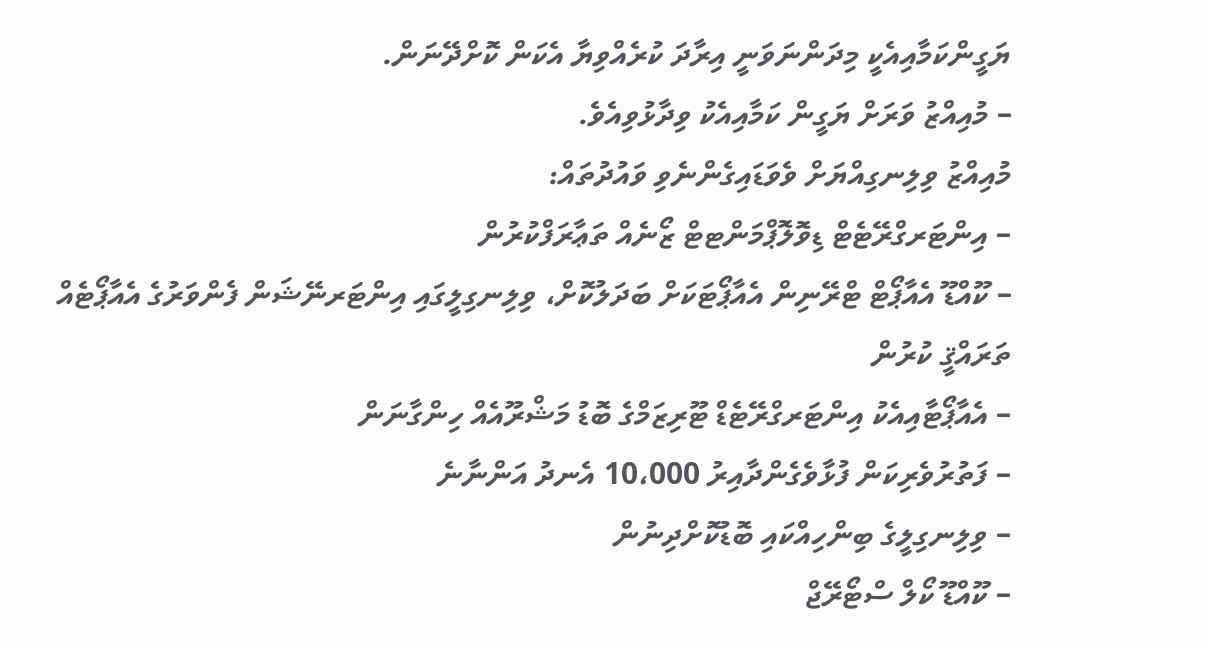ޔަގީންކަމާއިއެކީ މިދަންނަވަނީ އިރާދަ ކުރެއްވިޔާ އެކަން ކޮށްދޭނަން.
– މުއިއްޒު ވަރަށް ޔަގީން ކަމާއިއެކު ވިދާޅުވިއެވެ.
މުއިއްޒު ވިލިނގިއްޔަށް ވެވަޑައިގެންނެވި ވައުދުތައް:
– އިންޓަރގްރޭޓެޓް ޑިވޮލޮޕްމަންޓޓް ޒޯނެއް ތަޢާރަފްކުރުން
– ކޫއްޑޫ އެއާޕޯޓް ޓްރޭނިން އެއާޕޯޓަކަށް ބަދަލުކޮށް، ވިލިނގިލީގައި އިންޓަރނޭޝަން ފެންވަރުގެ އެއާޕޯޓެއް ތަރައްޤީ ކުރުން
– އެއާޕޯޓާއިއެކު އިންޓަރގްރޭޓެޑް ޓޫރިޒަމްގެ ބޮޑު މަޝްރޫއެއް ހިންގާނަން
– ފަތުރުވެރިކަން ފުޅާވެގެންދާއިރު 10،000 އެނދު އަންނާނެ
– ވިލިނގިލީގެ ބިންހިއްކައި ބޮޑުކޮށްދިނުން
– ކޫއްޑޫ ކޯލް ސްޓޯރޭޖް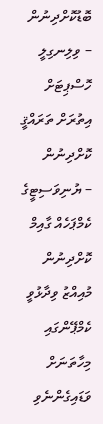ބޮޑުކޮށްދިނުން
– ވިލިނގިލީ ހޮސްޕިޓަށް އިތުރަށް ތަރައްޤީ ކޮށްދިނުން
– ޔުނިވަސިޓީގެ ކެމްޕަހެއް ގާއިމް ކޮށްދިނުން
މުއިއްޒު ވިދާޅުވީ ކެމްޕޭންގައި މިހާތަނަށް ވަޑައިގެންނެވި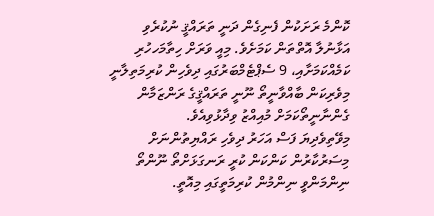ކޮންމެ ރަށަކުން ފެނިގެން ދަނީ ތަރައްޤީ ނުކުރެވި އަޅާނުލާ އޮތްތަން ކަމަށެވެ. މިއީ ވަރަށް ހިތާމަހހުރި ކަމެއްކަމަށާއި، 9 ސެޕްޓެމްބަރުގައި ދިވެހިން ކުރިމަތިލާނީ މިވެރިކަން ބާއްވާނީތޯ ނޫނީ ތަރައްޤީގެ ރަންޒަމާން ގެންނާނީތޯކަމަށް މުއިއްޒު ވިދާޅުވިއެވެ.
މިވޭތިވެދިޔަ ފަސް އަހަރު ދިވެހި ރައްޔިތުންނަށް މިސަރުކާރުން ކަންކަން ކުރީ ރަނގަޅަށްތޯ ނޫންތޯ ނިންމަންވީ ނިންމުން ކުރިމަތީގައި މިއޮތީ.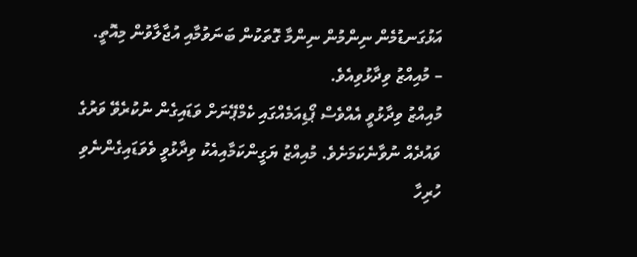އަޅުގަނޑުމެން ނިންމުން ނިންމާ ގޮތަކުން ބަނަވުމާއި އުޖާލާވުން މިއޮތީ.
– މުއިއްޒު ވިދާޅުވިއެވެ.
މުއިއްޒު ވިދާޅުވީ އެއްވެސް ޕޯޑިއަމެއްގައި ކެމްޕޭނަށް ވަޑައިގެން ނުކުރެވޭ ވަރުގެ ވައުދެއް ނުވާނެކަމަށެވެ. މުއިއްޒު ޔަގީންކަމާއިއެކު ވިދާޅުވީ ވެވަޑައިގެންނެވި ހުރިހާ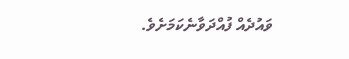ވައުދެއް ފުއްދަވާނެކަމަށެވެ.